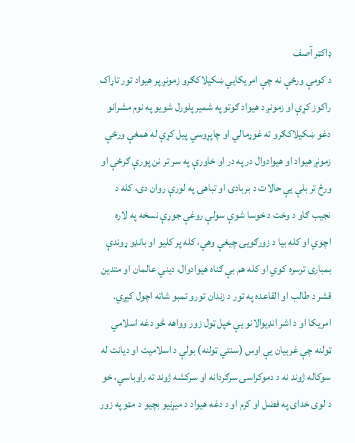ډاکټر آصف
د کومې ورځې نه چې امریکایي ښکیلاکګرو زمونږ پر هیواد تور تاړاک راکوز کړې او زمونږ د هیواد ګوتو په شمیر پلورل شویو په نوم مشرانو دغو ښکیلاکګرو ته غوړمالي او چاپړوسي پیل کړې له همغې ورځې زمونږ هیواد او هیوادوال در په در او خاورې په سر تر نن پورې ګرځې او ورځ تر بلې یې حالات د بربادۍ او تباهۍ په لورې روان دی، کله د نجیب ګاو د وخت د خوسا شوې سولې روغې جوړې نسخه په لاره اچوي او کله بیا د زورګویۍ چیغې وهي، کله پر کلیو او بانډو ړوندې بمبارۍ ترسره کوي او کله هم بې ګناه هیوادوال، دیني عالمان او متدین قشر د طالب او القاعده په تور د زندان تورو تمبو شاته اچول کیږي.
امریکا او د اشر انډیوالانو یې خپل ټول زور وواهه څو دغه اسلامي ټولنه چې غربیان یې اوس (سنتي ټولنه) بولې د اسلامیت او دیانت له سوکاله ژوند نه د دموکراسۍ سرګردانه او سرکشه ژوند ته راوباسي، خو د لوی خدای په فضل او کرم او د دغه هیواد د میړنیو بچیو د مټو په زور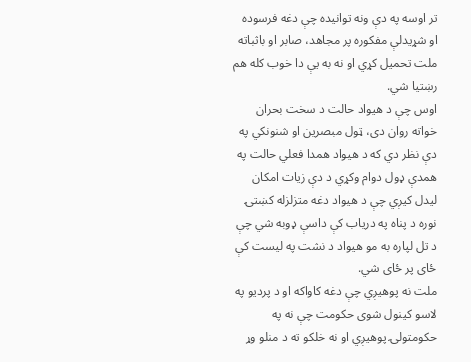تر اوسه په دې ونه توانیده چې دغه فرسوده او شړیدلې مفکوره پر مجاهد، صابر او باثباته ملت تحمیل کړي او نه به یې دا خوب کله هم رښتیا شي.
اوس چې د هیواد حالت د سخت بحران خواته روان دی، ټول مبصرین او شنونکي په دې نظر دي که د هیواد همدا فعلي حالت په همدې ډول دوام وکړي د دې زیات امکان لیدل کیږي چې د هیواد دغه متزلزله کښتۍ نوره د پناه په دریاب کې داسې ډوبه شي چې د تل لپاره به مو هیواد د نشت په لیست کې ځای پر ځای شي.
ملت نه پوهیږي چې دغه کاواکه او د پردیو په لاسو کینول شوی حکومت چې نه په حکومتولۍ پوهیږي او نه خلکو ته د منلو وړ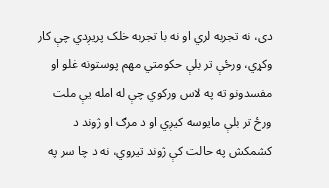دی، نه تجربه لري او نه با تجربه خلک پریږدي چې کار وکړي، ورځې تر بلې حکومتي مهم پوستونه غلو او مفسدونو ته په لاس ورکوي چې له امله یې ملت ورځ تر بلې مایوسه کیږي او د مرګ او ژوند د کشمکش په حالت کې ژوند تیروي، نه د چا سر په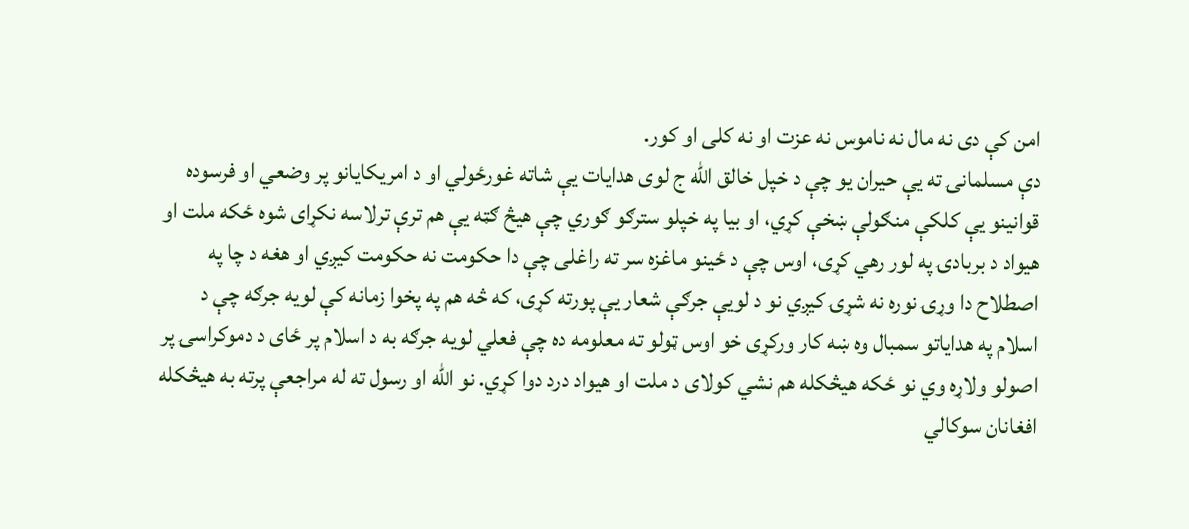امن کې دی نه مال نه ناموس نه عزت او نه کلی او کور.
دې مسلمانۍ ته یې حیران یو چې د خپل خالق الله ج لوی هدایات یې شاته غورځولي او د امریکایانو پر وضعي او فرسوده قوانینو یې کلکې منګولې ښخې کړي، او بیا په خپلو سترګو ګوري چې هیڅ ګټه یې هم ترې ترلاسه نکړای شوه ځکه ملت او هیواد د بربادۍ په لور رهي کړی، اوس چې د ځینو ماغزه سر ته راغلی چې دا حکومت نه حکومت کیږي او هغه د چا په اصطلاح دا وړۍ نوره نه شړۍ کیږي نو د لویې جرګې شعار یې پورته کړی، که څه هم په پخوا زمانه کې لویه جرګه چې د اسلام په هدایاتو سمبال وه ښه کار ورکړی خو اوس ټولو ته معلومه ده چې فعلي لویه جرګه به د اسلام پر ځای د دموکراسۍ پر اصولو ولاړه وي نو ځکه هیڅکله هم نشي کولای د ملت او هیواد درد دوا کړي. نو الله او رسول ته له مراجعې پرته به هیڅکله افغانان سوکالي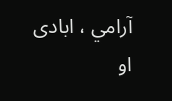آرامي ، ابادی او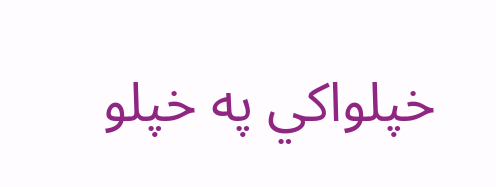خپلواکي په خپلو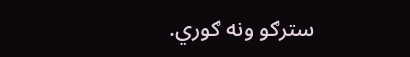سترګو ونه ګوري.